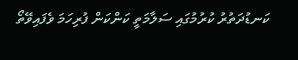ކަނޑުދަތުރު ކުރުމުގައި ސަލާމަތީ ކަންކަން ފުރިހަމަ ވެފައިވޭތޯ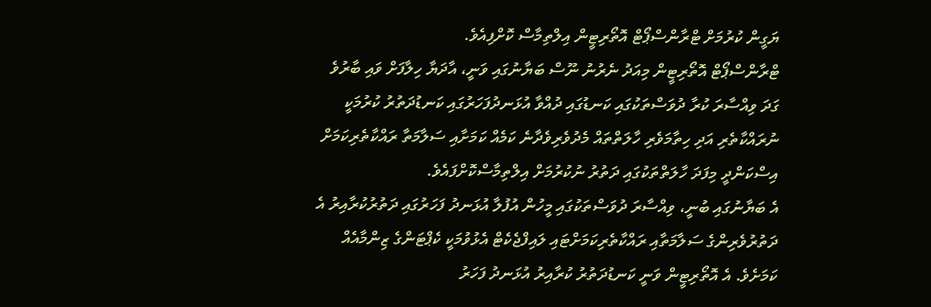ޔަގީން ކުރުމަށް ޓްރާންސްޕޯޓް އޮތޯރިޓީން އިލްތިމާސް ކޮށްފިއެވެ.
ޓްރާންސްޕޯޓް އޮތޯރިޓީން މިއަދު ނެރުނު ނޫސް ބަޔާނުގައި ވަނީ، އާދަޔާ ހިލާފަށް ވައި ބާރުވެ ގަދަ ވިއްސާރަ ކުރާ ދުވަސްތަކުގައި ކަނޑުގައި ދުއްވާ އުޅަނދުފަހަރުގައި ކަނޑުދަތުރު ކުރުމަކީ ނުރައްކާތެރި އަދި ހިތާމަވެރި ހާލަތްތައް މެދުވެރިވެދާނެ ކަމެއް ކަމަށާއި ސަލާމަތާ ރައްކާތެރިކަމަށް އިސްކަންދީ މިފަދަ ހާލަތްތަކުގައި ދަތުރު ނުކުރުމަށް އިލްތިމާސްކޮށްފައެވެ.
އެ ބަޔާނުގައި ބުނީ، ވިއްސާރަ ދުވަސްތަކުގައި މީހުން އުފުލާ އުޅަނދު ފަހަރުގައި ދަތުރުކުރާއިރު އެ ދަތުރުވެރިންގެ ސަލާމަތާއި ރައްކާތެރިކަމަށްޓައި ލައިފްޖެކެޓް އެޅުވުމަކީ ކެޕްޓަންގެ ޒިންމާއެއް ކަމަށެވެ. އެ އޮތޯރިޓީން ވަނީ ކަނޑުދަތުރު ކުރާއިރު އުޅަނދު ފަހަރު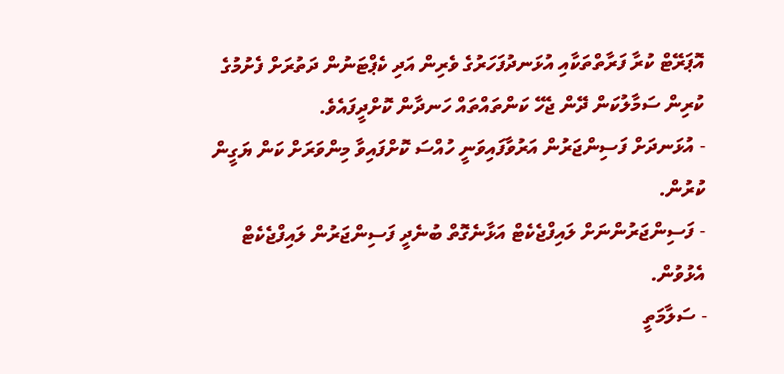އޮޕަރޭޓް ކުރާ ފަރާތްތަކާއި އުޅަނދުފަހަރުގެ ވެރިން އަދި ކެޕްޓަނުން ދަތުރަށް ފެށުމުގެ ކުރިން ސަމާލުކަން ދޭން ޖެހޭ ކަންތައްތައް ހަނދާން ކޮށްދީފައެވެ.
- އުޅަނދަށް ފަސިންޖަރުން އަރުވާފައިވަނީ ހުއްސަ ކޮށްފައިވާ މިންވަރަށް ކަން ޔަގީން ކުރުން.
- ފަސިންޖަރުންނަށް ލައިފްޖެކެޓް އަޅާނެގޮތް ބުނެދީ ފަސިންޖަރުން ލައިފްޖެކެޓް އެޅުވުން.
- ސަލާމަތީ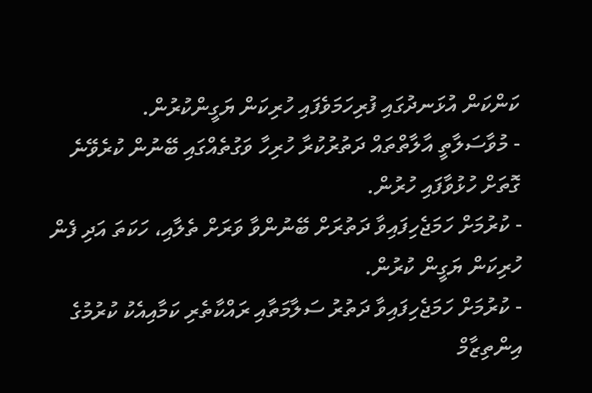ކަންކަން އުޅަނދުގައި ފުރިހަމަވެފައި ހުރިކަން ޔަގީންކުރުން.
- މުވާސަލާތީ އާލާތްތައް ދަތުރުކުރާ ހުރިހާ ވަގުތެއްގައި ބޭނުން ކުރެވޭނެ ގޮތަށް ހުޅުވާފައި ހުރުން.
- ކުރުމަށް ހަމަޖެހިފައިވާ ދަތުރަށް ބޭނުންވާ ވަރަށް ތެލާއި، ހަކަތަ އަދި ފެން ހުރިކަން ޔަގީން ކުރުން.
- ކުރުމަށް ހަމަޖެހިފައިވާ ދަތުރު ސަލާމަތާއި ރައްކާތެރި ކަމާއިއެކު ކުރުމުގެ އިންތިޒާމް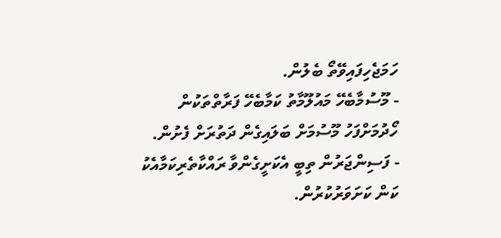ހަމަޖެހިފައިވޭތޯ ބެލުން.
- މޫސުމާބެހޭ މައުލޫމާތު ކަމާބެހޭ ފަރާތްތަކުން ހޯދުމަށްފަހު މޫސުމަށް ބަލައިގެން ދަތުރަށް ފެށުން.
- ފަސިންޖަރުން ތިބީ އެކަށީގެންވާ ރައްކާތެރިކަމާއެކު ކަން ކަށަވަރުކުރުން.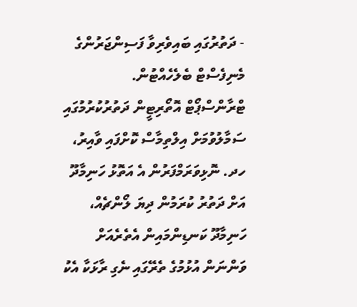- ދަތުރުގައި ބައިވެރިވާ ފަސިންޖަރުންގެ މެނިފެސްޓް ބެލެހެއްޓުން.
ޓްރާންސްޕޯޓް އޮތޯރިޓީން ދަތުރުކުރުމުގައި ސަމާލުވުމަށް އިލްތިމާސް ކޮށްފައި ވާއިރު، ހދ. ނޮޅިވަރަމްފަރުން އެ އަތޮޅު ހަނިމާދޫ އަށް ދަތުރު ކުރަމުން ދިޔަ ލޯންޗެއް، ހަނިމާދޫ ކަނޑިންމައިން އެތެރެއަށް ވަންނަން އުޅުމުގެ ތެރޭގައި ނެގި ރާޅަކާ އެކު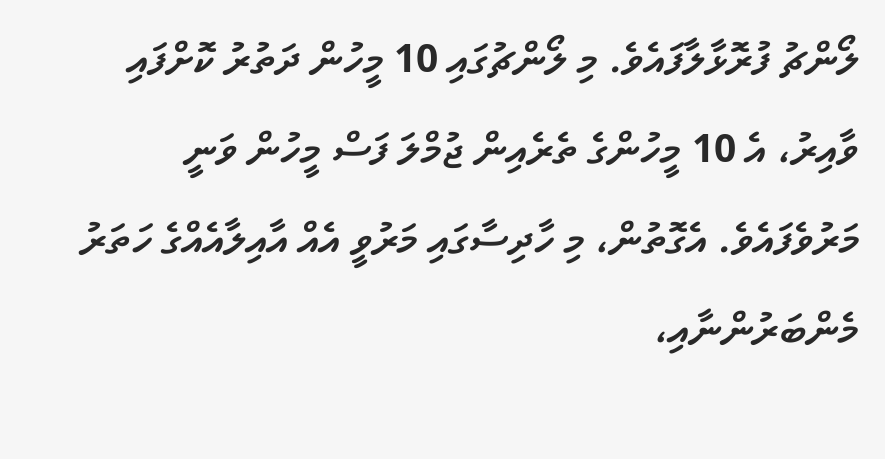ލޯންޗު ފުރޮޅާލާފައެވެ. މި ލޯންޗުގައި 10 މީހުން ދަތުރު ކޮށްފައި ވާއިރު، އެ 10 މީހުންގެ ތެރެއިން ޖުމްލަ ފަސް މީހުން ވަނީ މަރުވެފައެވެ. އެގޮތުން، މި ހާދިސާގައި މަރުވީ އެއް އާއިލާއެއްގެ ހަތަރު މެންބަރުންނާއި،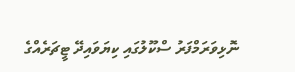ނޮޅިވަރަމްފަރު ސްކޫލުގައި ކިޔަވައިދޭ ޓީޗަރެއްގެ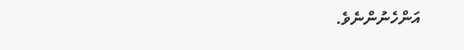އަންހެނުންނެވެ.